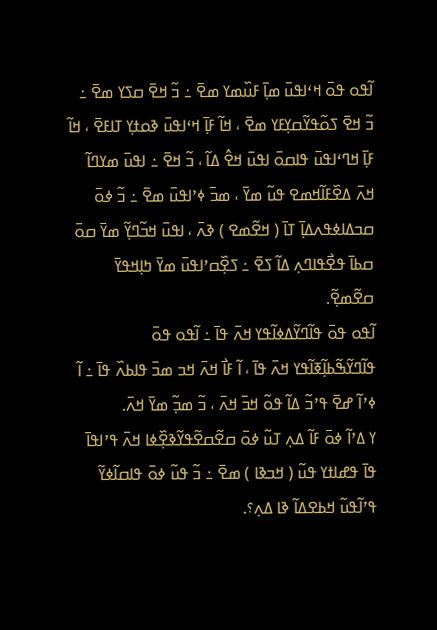ߊ߬ߟߋ ߟߋ߫ ߞߵߊߟߎ߫ ߘߊ߲߫ ߓߎ߰ߘߌ ߘߐ߫ ߸ ߏ߬ ߞߐ߫ ߛߖߌ ߘߐ߫ ߸ ߏ߬ ߞߐ߫ ߖߋ߬ߟߌ߬ߛߌ߲ߓߌ ߘߐ߫ ، ߞߊ߬ ߓߊ߲߫ ߞߵߊߟߎ߫ ߢߋߙߌ߲ ߠߊߓߐ߫ ، ߞߊ߬ ߓߊ߲߫ ߞߣߵߊߟߎ߫ ߟߊߛߋ߫ ߊߟߎ߫ ߞߐ߮ ߡߊ߬ ، ߏ߬ ߞߐ߫ ߸ ߊߟߎ߫ ߘߌߣߊ߬ ߞߍ߫ ߡߐ߰ߓߊ߬ߞߘߐ ߟߎ߬ ߘߌ߫ ، ߘߏ߫ ߦߴߊߟߎ߫ ߘߐ߫ ߸ ߏ߬ ߦߋ߫ ߛߏߡߊߦߟߍߡߊ߲߫ ߠߊ߫ ( ߞߐ߬ߘߐ ) ߢߍ߫ ، ߊߟߎ߫ ߞߏ߬ߣߌ߲߬ ߘߌ߫ ߛߋ߫ ߛߕߊ߫ ߟߐ߯ߟߊߣߍ߲ ߡߊ߬ ߖߐ߫ ߸ ߖߐ߲߰ߛߴߊߟߎ߫ ߘߌ߫ ߤߊ߲ߞߟߌ߫ ߛߐ߬ߘߐ߲߬.
ߊ߬ߟߋ ߟߋ߫ ߟߊ߬ߣߌ߬ߡߦߊ߬ߟߌ ߞߍ߫ ߟߊ߫ ߸ ߊ߬ߟߋ ߟߋ߫ ߟߊ߬ߣߌ߬ߒ߬ߕߊ߲߬ߧߊ߬ߟߌ ߞߍ߫ ߟߊ߫ ، ߊ߬ ߓߊ߯ ߞߍ߫ ߞߏ ߘߏ߫ ߟߊߕߍ߰ ߟߊ߫ ߸ ߊ߬ ߦߴߊ߬ ߝߐ߫ ߟߴߏ߬ ߡߊ߬ ߟߋ߬ ߞߏ߫ ߞߍ߫ ، ߏ߬ ߘߏ߲߬ ߘߌ߫ ߞߍ߫.
ߌ ߡߴߊ߬ ߦߋ߫ ߓߊ߬ ߡߍ߲ ߠߎ߬ ߦߋ߫ ߛߐ߬ߛߐ߬ߟߌ߬ߢߐ߲߰ߦߊ ߞߍ߫ ߟߴߊߟߊ߫ ߟߊ߫ ߟߝߊߙߌ ߟߎ߬ ( ߞߏߢߊ ) ߘߐ߫ ߸ ߏ߬ ߟߎ߬ ߦߋ߫ ߟߊߛߊ߬ߦߌ߬ ߟߴߊ߬ߟߎ߬ ߞߕߐߡߊ߬ ߢߊ ߡߍ߲؟.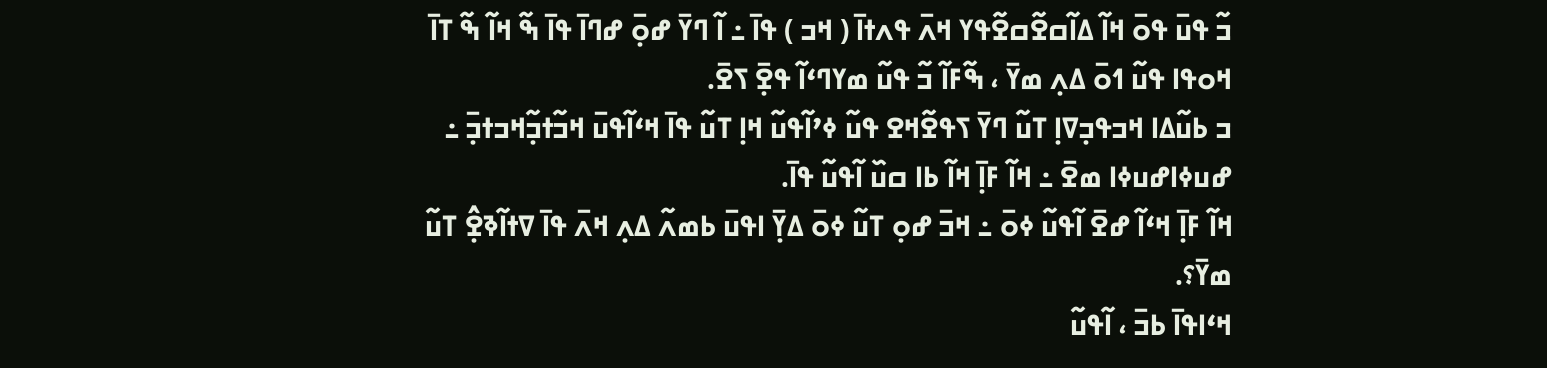ߏ߬ ߟߎ߫ ߟߋ߫ ߞߊ߬ ߡߊ߬ߛߐ߬ߛߐ߬ߟߌ ߞߍ߫ ߟߍߙߊ߫ ( ߞߏ ) ߟߊ߫ ߸ ߊ߬ ߣߌ߫ ߝߋ߲߫ ߝߣߊ߫ ߟߊ߫ ߒ߬ ߞߊ߬ ߒ߬ ߠߊ߫ ߞߋߟߊ ߟߎ߬ ߗߋ߫ ߡߍ߲ ߘߌ߫ ، ߒ߬ߓߊ߬ ߏ߬ ߟߎ߬ ߘߌߣߵߊ߬ ߟߐ߲߫ ߖߐ߫.
ߏ ߕߎ߬ߡߊ ߞߏߟߏ߲ߜߊ߲ ߠߎ߬ ߣߌ߫ ߖߟߐ߬ߞߐ ߟߎ߬ ߦߴߊ߬ߟߎ߬ ߞߊ߲ ߠߎ߬ ߟߊ߫ ߞߵߊ߬ߟߎ߫ ߞߏ߬ߙߏ߲߬ߞߏߙߏ߲߫ ߸
ߝߎߦߊߝߎߦߊ ߘߐ߫ ߸ ߞߊ߬ ߓߊ߲߫ ߞߊ߬ ߕߊ ߛߎ߰ ߊ߬ߟߎ߬ ߟߊ߫.
ߞߊ߬ ߓߊ߲߫ ߞߵߊ߬ ߝߐ߫ ߊ߬ߟߎ߬ ߦߋ߫ ߸ ߞߏ߫ ߝߋ߲ ߠߎ߬ ߦߋ߫ ߡߌ߲߫ ߊߟߎ߫ ߕߘߍ߬ ߡߍ߲ ߞߍ߫ ߟߊ߫ ߜߙߊ߬ߢߐ߲߮ ߠߎ߬ ߘߌ߫؟.
ߞߵߊߟߊ߫ ߕߏ߫ ، ߊ߬ߟߎ߬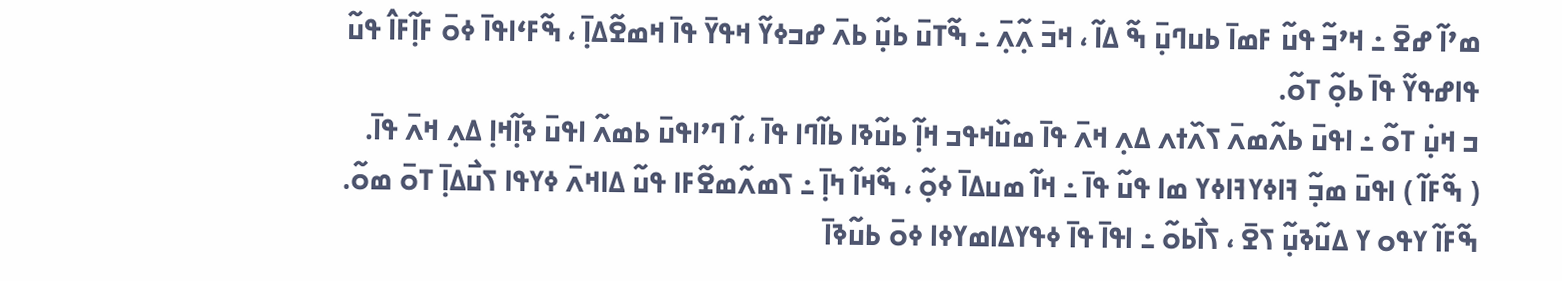ߘߴߊ߬ ߝߐ߫ ߸ ߞߴߏ߬ ߟߎ߬ ߓߘߊ߫ ߕߎߣߎ߲߫ ߒ߬ ߡߊ߬ ، ߞߏ߫ ߍ߲߬ߍ߲߫ ߸ ߒ߬ߠߎ߫ ߕߎ߲߬ ߕߍ߫ ߝߏߦߌ߬ ߞߟߌ߫ ߟߊ߫ ߞߘߐ߬ߡߊ߲߫ ، ߒ߬ߓߵߊߟߊ߫ ߦߋ߫ ߓߊ߲߬ߓߊ߮ ߟߎ߬ ߟߊߝߟߌ߬ ߟߊ߫ ߕߋ߲߬ ߠߋ߬.
ߏ ߞߎ߲߭ ߠߋ߬ ߸ ߊߟߎ߫ ߕߍ߬ߘߍ߫ ߖߍ߰ߙߍ ߡߍ߲ ߞߍ߫ ߟߊ߫ ߘߎ߰ߞߟߏ ߞߊ߲߬ ߕߎ߬ߢߊ ߕߊ߬ߣߊ ߟߊ߫ ، ߊ߬ ߣߴߊߟߎ߫ ߕߘߍ߬ ߊߟߎ߫ ߢߊ߲߬ߞߊ߲ ߡߍ߲ ߞߍ߫ ߟߊ߫.
( ߒ߬ߓߊ߬ ) ߊߟߎ߫ ߘߏ߲߬ ߔߊߦߌߔߊߦߌ ߘߊ ߟߎ߬ ߟߊ߫ ߸ ߞߊ߬ ߘߎߡߊ߫ ߦߋ߲߬ ، ߒ߬ߞߊ߬ ߤߊ߲߫ ߸ ߖߘߍ߬ߘߐ߬ߓߊ ߟߎ߬ ߡߊߞߍ߫ ߦߌߟߊ ߖߎ߯ߡߊ߲߫ ߠߋ߫ ߘߋ߬.
ߒ߬ߓߊ߬ ߌߟߋ ߌ ߡߎ߬ߢߎ߲߬ ߖߐ߫ ، ߖߊ߯ߕߋ߬ ߸ ߊߟߊ߫ ߟߊ߫ ߦߟߌߡߊߘߌߦߊ ߦߋ߫ ߕߎ߬ߢߊ߫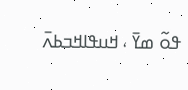ߟߋ߬ ߘߌ߫ ، ߞߎߟߊߞߏߕߍ߫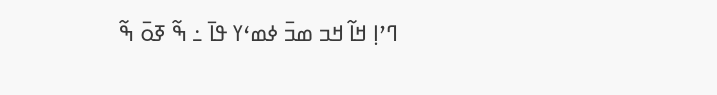ߣߴߊ߲ ߞߊ߬ ߞߏ ߘߏ߫ ߦߘߵߌ ߟߊ߫ ߸ ߒ߬ ߧߋ߫ ߒ߬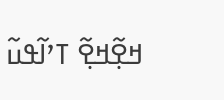ߞߐ߲߬ߞߐ߲߬ ߠߴߊ߬ߟߎ߬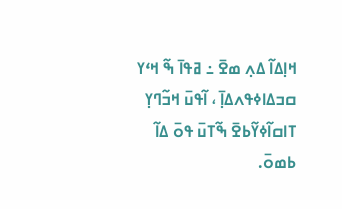ߞߊ߲ߡߊ߬ ߡߍ߲ ߘߐ߫ ߸ ߥߟߊ߫ ߒ߬ ߞߵߌ ߛߏߡߊߦߟߍߡߊ߲߫ ، ߊ߬ߟߎ߫ ߞߏ߬ߣߌ߲ ߠߊߛߊ߬ߦߌ߬ߕߐ߫ ߒ߬ߠߎ߫ ߟߋ߫ ߡߊ߬ ߕߘߋ߫.